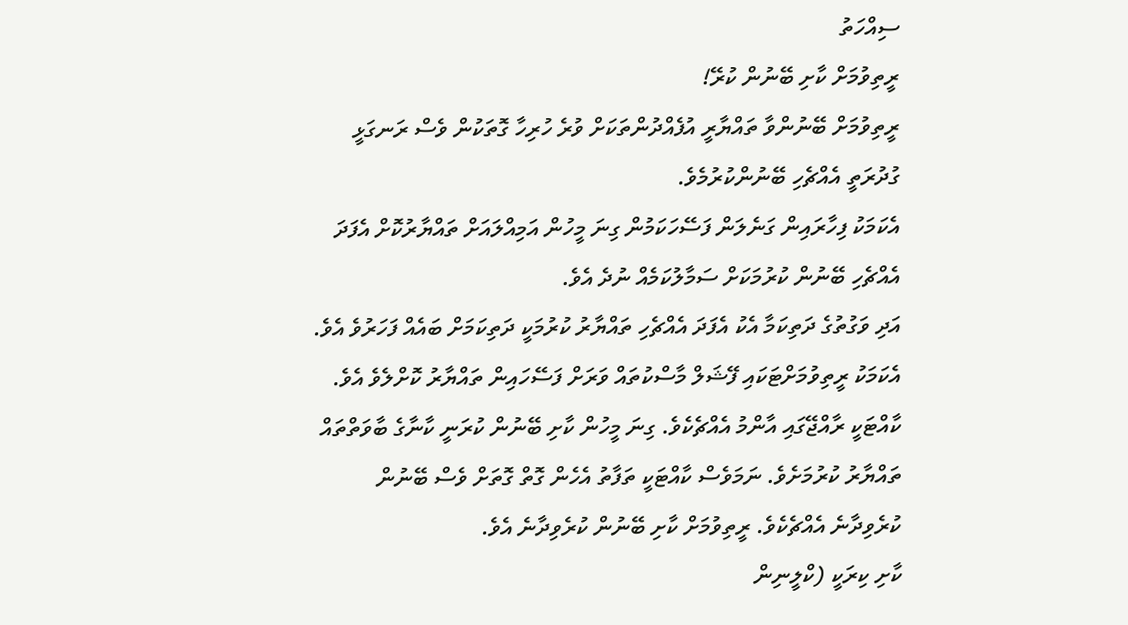ސިއްހަތު
ރީތިވުމަށް ކާށި ބޭނުން ކުރޭ!
ރީތިވުމަށް ބޭނުންވާ ތައްޔާރީ އުފެއްދުންތަކަށް ވުރެ ހުރިހާ ގޮތަކުން ވެސް ރަނގަޅީ ގުދުރަތީ އެއްޗެހި ބޭނުންކުރުމެވެ.
އެކަމަކު ފިހާރައިން ގަނެލަން ފަސޭހަކަމުން ގިނަ މީހުން އަމިއްލައަށް ތައްޔާރުކޮށް އެފަދަ އެއްޗެހި ބޭނުން ކުރުމަކަށް ސަމާލުކަމެއް ނުދެ އެވެ.
އަދި ވަގުތުގެ ދަތިކަމާ އެކު އެފަދަ އެއްޗެހި ތައްޔާރު ކުރުމަކީ ދަތިކަމަށް ބައެއް ފަހަރުވެ އެވެ. އެކަމަކު ރީތިވުމަށްޓަކައި ފޭޝަލް މާސްކުތައް ވަރަށް ފަސޭހައިން ތައްޔާރު ކޮށްލެވެ އެވެ.
ކާއްޓަކީ ރާއްޖޭގައި އާންމު އެއްޗެކެވެ. ގިނަ މީހުން ކާށި ބޭނުން ކުރަނީ ކާނާގެ ބާވަތްތައް ތައްޔާރު ކުރުމަށެވެ. ނަމަވެސް ކާއްޓަކީ ތަފާތު އެހެން ގޮތް ގޮތަށް ވެސް ބޭނުން ކުރެވިދާނެ އެއްޗެކެވެ. ރީތިވުމަށް ކާށި ބޭނުން ކުރެވިދާނެ އެވެ.
ކާށި ކިރަކީ (ކްލީނިން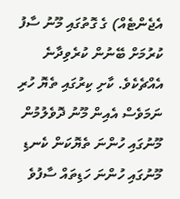އެޖެންޓެއް) ގެ ގޮތުގައި މޫނު ސާފު ކުރުމަށް ބޭނުން ކުރެވިދާނެ އެއްޗެކެވެ. ކާށި ކިރުގައި ތެޔޮ ހުރި ނަމަވެސް އެއިން މޫނު ދޮވެލުމުން މޫނުގައި ހުންނަ ތެޔޮކަން ކެނޑި މޫނުގައި ހުންނަ ހަޑިތައް ސާފުވެ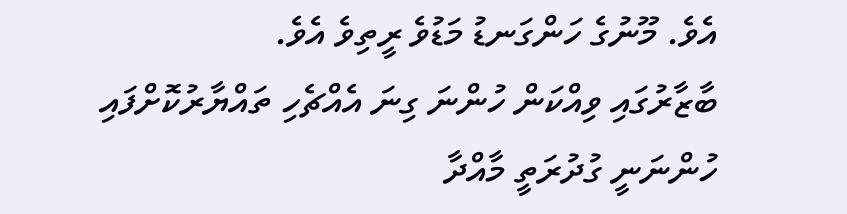އެވެ. މޫނުގެ ހަންގަނޑު މަޑުވެ ރީތިވެ އެވެ.
ބާޒާރުގައި ވިއްކަން ހުންނަ ގިނަ އެއްޗެހި ތައްޔާރުކޮށްފައި ހުންނަނީ ގުދުރަތީ މާއްދާ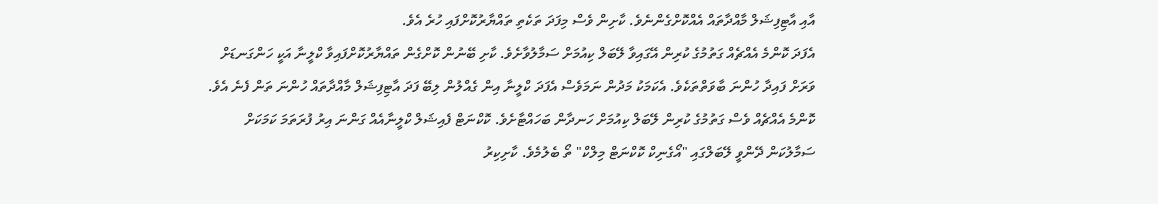އާއި އާޓިފިޝަލް މާއްދާތައް އެއްކޮށްގެންނެވެ. ކާށިން ވެސް މިފަދަ ތަކެތި ތައްޔާރުކޮށްފައި ހުރެ އެވެ.
އެފަދަ ކޮންމެ އެއްޗެއް ގަތުމުގެ ކުރިން އޭގައިވާ ލޭބަލް ކިއުމަށް ސަމާލުވާށެވެ. ކާށި ބޭނުން ކޮށްގެން ތައްޔާރުކޮށްފައިވާ ކްލީނާ އަކީ ހަންގަނޑަށް ވަރަށް ފައިދާ ހުންނަ ބާވަތްތަކެވެ. އެކަމަކު މަދުން ނަމަވެސް އެފަދަ ކްލީނާ އިން ގެއްލުން ލިބޭ ފަދަ އާޓިފިޝަލް މާއްދާތައް ހުންނަ ތަން ފެނެ އެވެ.
ކޮންމެ އެއްޗެއް ވެސް ގަތުމުގެ ކުރިން ލޭބަލް ކިއުމަށް ހަނދާން ބަހައްޓާށެވެ. ކޮކްނަޓް ފެއިޝަލް ކްލީނާއެއް ގަންނަ އިރު ފުރަތަމަ ކަމަކަށް ސަމާލުކަން ދޭންވީ ލޭބަލްގައި "އޯގެނިކް ކޮކްނަޓް މިލްކް" ތޯ ބެލުމެވެ. ކާށިކިރު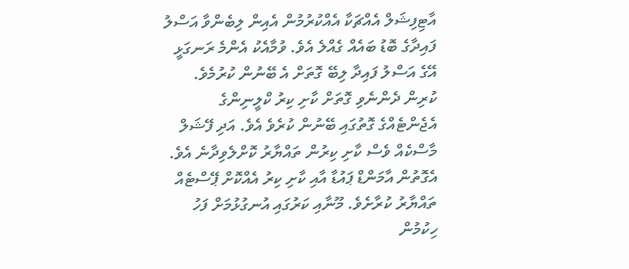އާޓިފިޝަލް އެއްޗަކާ އެއްކުރުމުން އެއިން ލިބެންވާ އަސްލު ފައިދާގެ ބޮޑު ބައެއް ގެއްލެ އެވެ. ވުމާއެކު އެންމެ ރަނގަޅީ އޭގެ އަސްލު ފައިދާ ލިބޭ ގޮތަށް އެ ބޭނުން ކުރުމެވެ.
ކުރިން ދެންނެވި ގޮތަށް ކާށި ކިރު ކްލީނިންގެ އެޖެންޓެއްގެ ގޮތުގައި ބޭނުން ކުރެވެ އެވެ. އަދި ފޭޝަލް މާސްކެއް ވެސް ކާށި ކިރުން ތައްޔާރު ކޮށްލެވިދާނެ އެވެ.
އެގޮތުން އާމަންޑް ޕައުޑާ އާއި ކާށި ކިރު އެއްކޮށް ޕޭސްޓެއް ތައްޔާރު ކުރާށެވެ. މޫނާއި ކަރުގައި އުނގުޅުމަށް ފަހު ހިކުމުން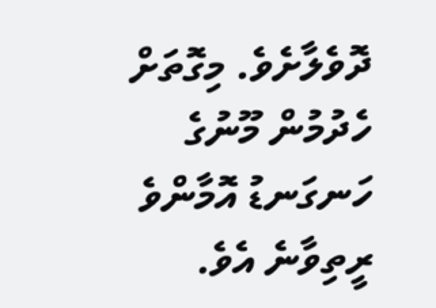ދޮވެލާށެވެ. މިގޮތަށް ހެދުމުން މޫނުގެ ހަނގަނޑު އޮމާންވެ ރީތިވާނެ އެވެ.